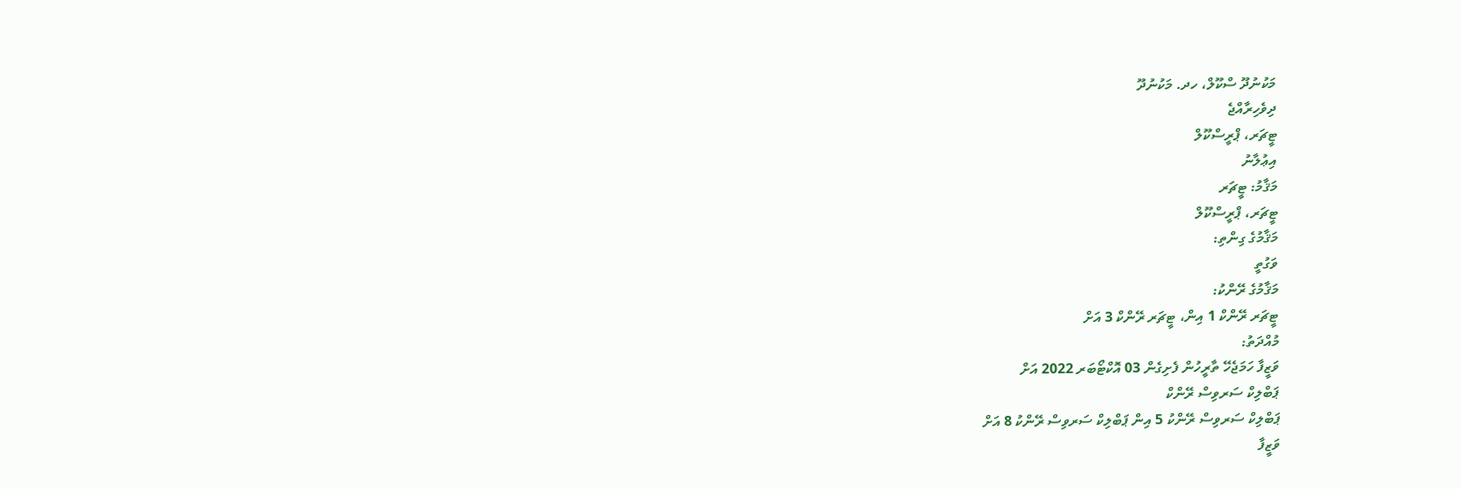މަކުނުދޫ ސްކޫލް، ހދ. މަކުނުދޫ
ދިވެހިރާއްޖެ
ޓީޗަރ، ޕްރީސްކޫލް
އިޢުލާނު
މަޤާމު: ޓީޗަރ
ޓީޗަރ، ޕްރީސްކޫލް
މަޤާމުގެ ގިންތި:
ވަގުތީ
މަޤާމުގެ ރޭންކު:
ޓީޗަރ ރޭންކް 1 އިން، ޓީޗަރ ރޭންކް 3 އަށް
މުއްދަތު:
ވަޒީފާ ހަމަޖެހޭ ތާރީހުން ފެށިގެން 03 އޮކްޓޯބަރ 2022 އަށް
ޕަބްލިކް ސަރވިސް ރޭންކް
ޕަބްލިކް ސަރވިސް ރޭންކު 5 އިން ޕަބްލިކް ސަރވިސް ރޭންކު 8 އަށް
ވަޒީފާ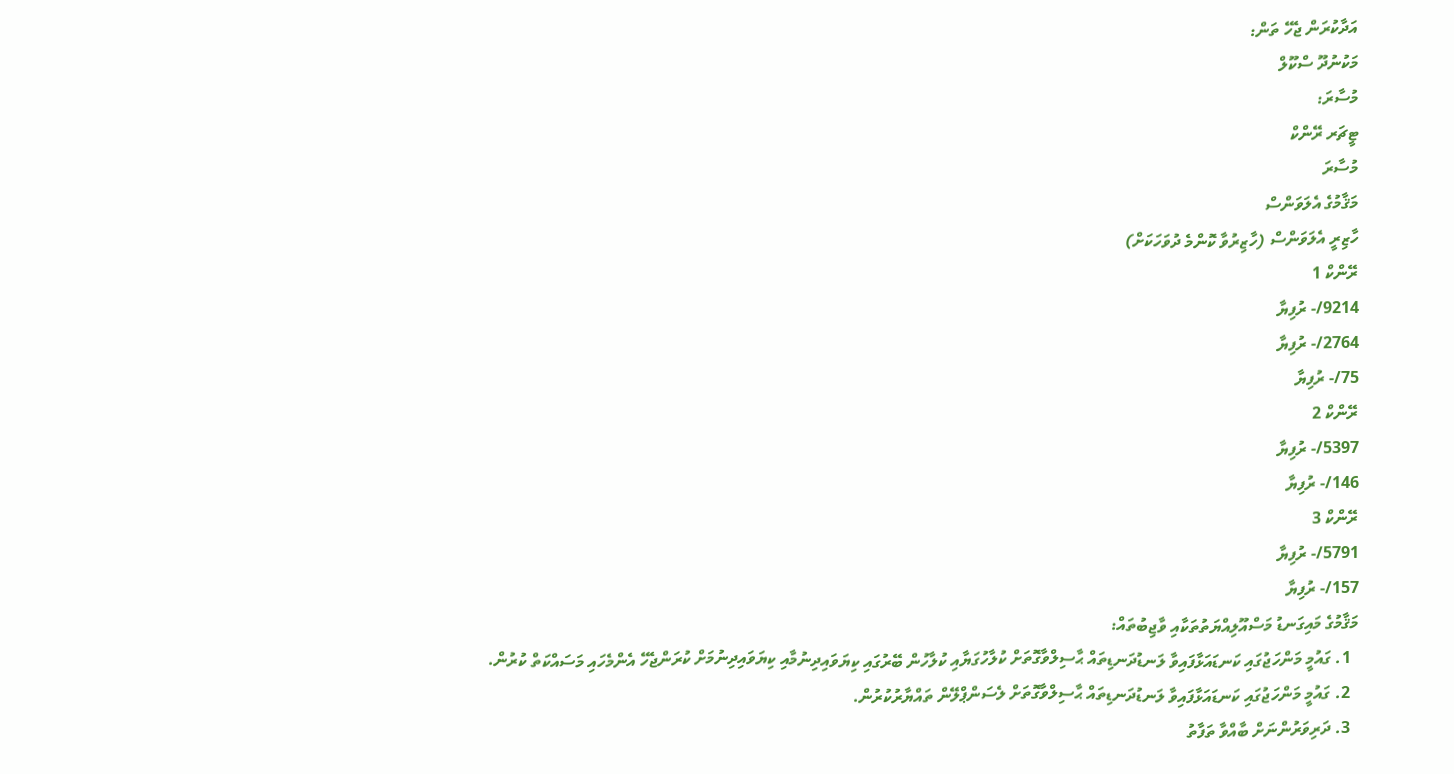އަދާކުރަން ޖެހޭ ތަން:
މަކުނުދޫ ސްކޫލް
މުސާރަ:
ޓީޗަރ ރޭންކް
މުސާރަ
މަޤާމުގެ އެލަވަންސް
ހާޒިރީ އެލަވަންސް (ހާޒިރުވާ ކޮންމެ ދުވަހަކަށް)
ރޭންކް 1
9214/- ރުފިޔާ
2764/- ރުފިޔާ
75/- ރުފިޔާ
ރޭންކް 2
5397/- ރުފިޔާ
146/- ރުފިޔާ
ރޭންކް 3
5791/- ރުފިޔާ
157/- ރުފިޔާ
މަޤާމުގެ މައިގަނޑު މަސްއޫލިއްޔަތުތަކާއި ވާޖިބުތައް:
  1. ގައުމީ މަންހަޖުގައި ކަނޑައަޅާފައިވާ ލަނޑުދަނޑިތައް ޙާސިލްވާގޮތަށް ކުލާހުގަޔާއި ކުލާހުން ބޭރުގައި ކިޔަވައިދިނުމާއި ކިޔަވައިދިނުމަށް ކުރަންޖެހޭ އެންމެހައި މަސައްކަތް ކުރުން.
  2. ގައުމީ މަންހަޖުގައި ކަނޑައަޅާފައިވާ ލަނޑުދަނޑިތައް ޙާސިލްވާގޮތަށް ލެސަންޕްލޭން ތައްޔާރުކުރުން.
  3. ދަރިވަރުންނަށް ބާއްވާ ތަފާތު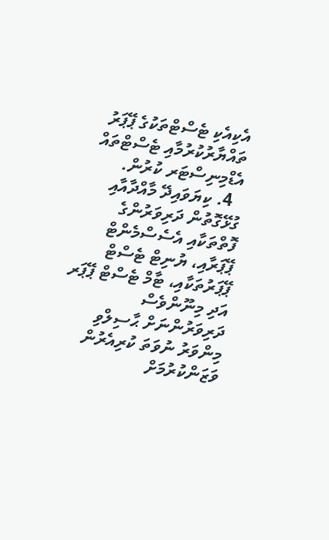އެކިއެކި ޓެސްޓްތަކުގެ ޕޭޕަރު ތައްޔާރުކުރުމާއި ޓެސްޓްތައް އެޑްމިނިސްޓަރ ކުރުން.
  4. ކިޔަވައިދޭ މާއްދާއާއި ގުޅޭގޮތުން ދަރިވަރުންގެ ފޮތްތަކާއި އެސެސްމެންޓް ޕޭޕަރާއި، ޔުނިޓް ޓެސްޓް ޕޭޕަރުތަކާއި، ޓާމް ޓެސްޓް ޕޭޕަރ އަދި މިނޫންވެސް ދަރިވަރުންނަށް ޙާސިލްވި މިންވަރު ނުވަތަ ކުރިއެރުން ވަޒަންކުރުމަށް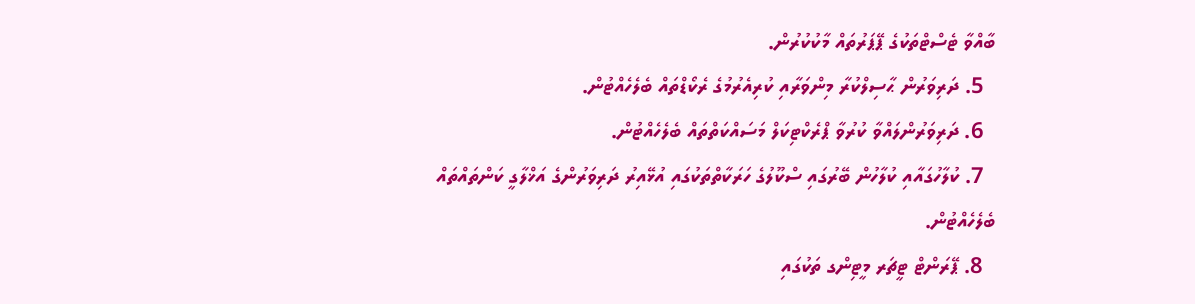ބާއްވާ ޓެސްޓްތަކުގެ ޕޭޕަރުތައް މާކުކުރުން.
  5. ދަރިވަރުން ޙާސިލްކުރާ މިންވަރާއި ކުރިއެރުމުގެ ރެކޯޑްތައް ބެލެހެއްޓުން.
  6. ދަރިވަރުންލައްވާ ކުރުވާ ޕްރެކްޓިކަލް މަސައްކަތްތައް ބެލެހެއްޓުން.
  7. ކުލާހުގައާއި ކުލާހުން ބޭރުގައި ސްކޫލުގެ ހަރަކާތްތަކުގައި އުޅޭއިރު ދަރިވަރުންގެ އަޚްލާގީ ކަންތައްތައް ބެލެހެއްޓުން.
  8. ޕޭރަންޓް ޓީޗަރ މީޓިންގ ތަކުގައި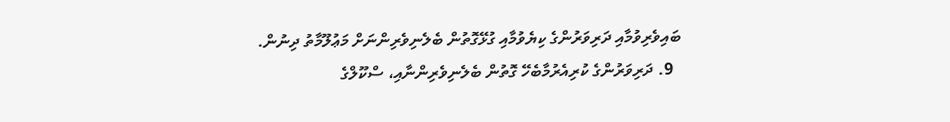ބައިވެރިވުމާއި ދަރިވަރުންގެ ކިޔެވުމާއި ގުޅޭގޮތުން ބެލެނިވެރިންނަށް މަޢުލޫމާތު ދިނުން.
  9. ދަރިވަރުންގެ ކުރިއެރުމާބެހޭ ގޮތުން ބެލެނިވެރިންނާއި، ސްކޫލްގެ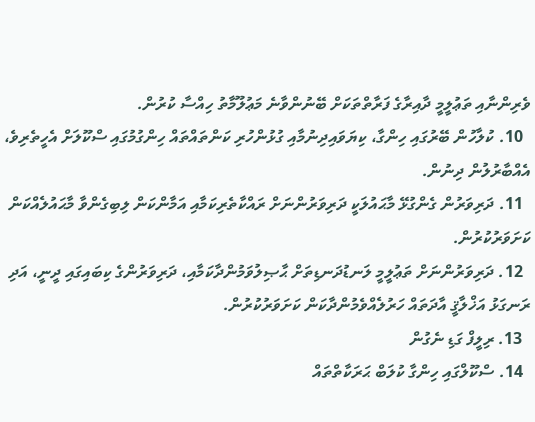ވެރިންނާއި ތަޢުލީމީ ދާއިރާގެ ފަރާތްތަކަށް ބޭނުންވާނެ މަޢުލޫމާތު ހިއްސާ ކުރުން.
  10. ކުލާހުން ބޭރުގައި ހިންގާ، ކިޔަވައިދިނުމާއި ގުޅުންހުރި ކަންތައްތައް ހިންގުމުގައި ސްކޫލަށް އެހީތެރިވެ، އެއްބާރުލުން ދިނުން.
  11. ދަރިވަރުން ގެންގުޅޭ މާޙައުލަކީ ދަރިވަރުންނަށް ރައްކާތެރިކަމާއި އަމާންކަން ލިބިގެންވާ މާޙައުލެއްކަން ކަށަވަރުކުރުން.
  12. ދަރިވަރުންނަށް ތަޢުލީމީ ލަނޑުދަނޑިތަށް ޙާޞިލުވަމުންދާކަމާއި، ދަރިވަރުންގެ ކިބައިގައި ދީނީ، އަދި ރަނގަޅު އަޚްލާޤީ އާދަތައް ހަރުލެއްވެމުންދާކަން ކަށަވަރުކުރުން.
  13. ރިލީފް ގަޑި ނެގުން
  14. ސްކޫލްގައި ހިންގާ ކުލަބް ޙަރަކާތްތައް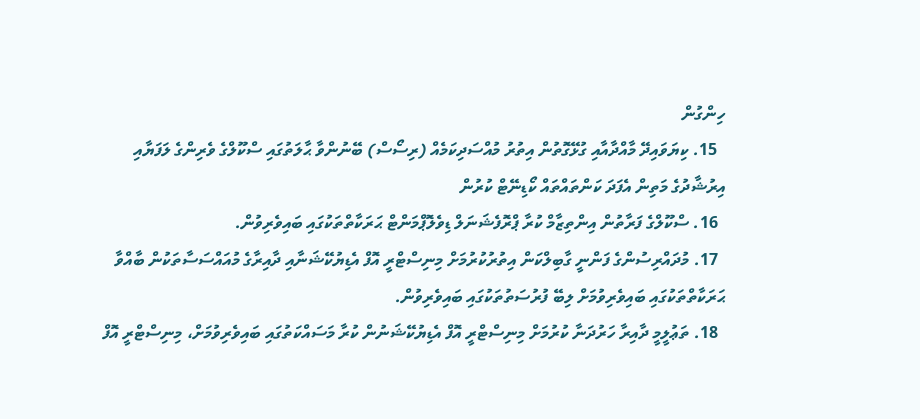ހިންގުން
  15. ކިޔަވައިދޭ މާއްދާއާއި ގުޅޭގޮތުން އިތުރު މުއްސަދިކަމެއް (ރިސޯސް) ބޭނުންވާ ޙާލަތުގައި ސްކޫލްގެ ވެރިންގެ ލަފަޔާއި އިރުޝާދުގެ މަތިން އެފަދަ ކަންތައްތައް ކޯޑިނޭޓް ކުރުން
  16. ސްކޫލްގެ ފަރާތުން އިންތިޒާމް ކުރާ ޕްރޮފެޝަނަލް ޑިވެލޮޕްމަންޓް ޙަރަކާތްތަކުގައި ބައިވެރިވުން.
  17. މުދައްރިސުންގެ ފަންނީ ގާބިލްކަން އިތުރުކުރުމަށް މިނިސްޓްރީ އޮފް އެޑިޔުކޭޝަނާއި ދާއިރާގެ މުއައްސަސާތަކުން ބާއްވާ ޙަރަކާތްތަކުގައި ބައިވެރިވުމަށް ލިބޭ ފުރުސަތުތަކުގައި ބައިވެރިވުން.
  18. ތަޢުލީމީ ދާއިރާ ހަރުދަނާ ކުރުމަށް މިނިސްޓްރީ އޮފް އެޑިޔުކޭޝަނުން ކުރާ މަސައްކަތުގައި ބައިވެރިވުމަށް، މިނިސްޓްރީ އޮފް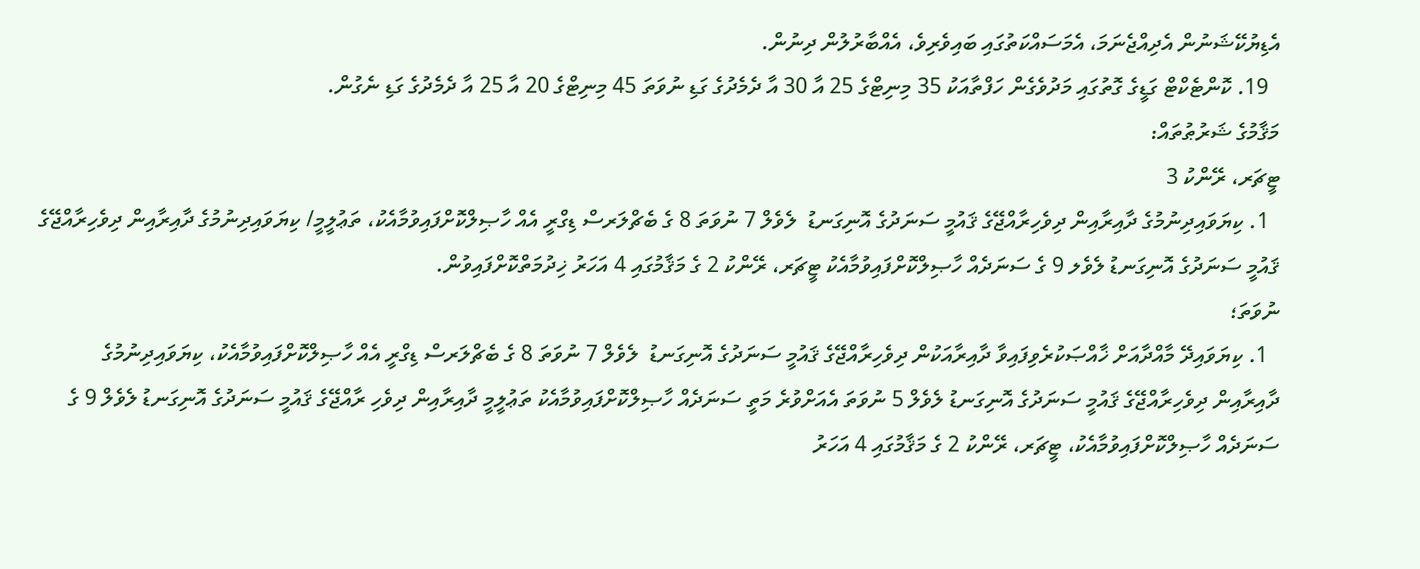އެޑިޔުކޭޝަނުން އެދިއްޖެނަމަ، އެމަސައްކަތުގައި ބައިވެރިވެ، އެއްބާރުލުން ދިނުން.
  19. ކޮންޓެކްޓް ގަޑީގެ ގޮތުގައި މަދުވެގެން ހަފްތާއަކު 35 މިނިޓްގެ 25 އާ 30 އާ ދެމެދުގެ ގަޑި ނުވަތަ 45 މިނިޓްގެ 20 އާ 25 އާ ދެމެދުގެ ގަޑި ނެގުން.
މަޤާމުގެ ޝަރުޠުތައް:
ޓީޗަރ، ރޭންކު 3
  1. ކިޔަވައިދިނުމުގެ ދާއިރާއިން ދިވެހިރާއްޖޭގެ ޤައުމީ ސަނަދުގެ އޮނިގަނޑު  ލެވެލް 7 ނުވަތަ 8 ގެ ބެޗްލަރސް ޑިގްރީ އެއް ހާޞިލްކޮށްފައިވުމާއެކު، ތަޢުލީމީ/ ކިޔަވައިދިނުމުގެ ދާއިރާއިން ދިވެހިރާއްޖޭގެ ޤައުމީ ސަނަދުގެ އޮނިގަނޑު ލެވެލ 9 ގެ ސަނަދެއް ހާޞިލްކޮށްފައިވުމާއެކު ޓީޗަރ، ރޭންކު 2 ގެ މަޤާމުގައި 4 އަހަރު ޚިދުމަތްކޮށްފައިވުން.
ނުވަތަ؛
  1. ކިޔަވައިދޭ މާއްދާއަށް ޚާއްޞަކުރެވިފައިވާ ދާއިރާއަކުން ދިވެހިރާއްޖޭގެ ޤައުމީ ސަނަދުގެ އޮނިގަނޑު  ލެވެލް 7 ނުވަތަ 8 ގެ ބެޗްލަރސް ޑިގްރީ އެއް ހާޞިލްކޮށްފައިވުމާއެކު، ކިޔަވައިދިނުމުގެ  ދާއިރާއިން ދިވެހިރާއްޖޭގެ ޤައުމީ ސަނަދުގެ އޮނިގަނޑު ލެވެލް 5 ނުވަތަ އެއަށްވުރެ މަތީ ސަނަދެއް ހާޞިލްކޮށްފައިވުމާއެކު ތަޢުލީމީ ދާއިރާއިން ދިވެހި ރާއްޖޭގެ ޤައުމީ ސަނަދުގެ އޮނިގަނޑު ލެވެލް 9 ގެ ސަނަދެއް ހާޞިލްކޮށްފައިވުމާއެކު، ޓީޗަރ، ރޭންކު 2 ގެ މަޤާމުގައި 4 އަހަރު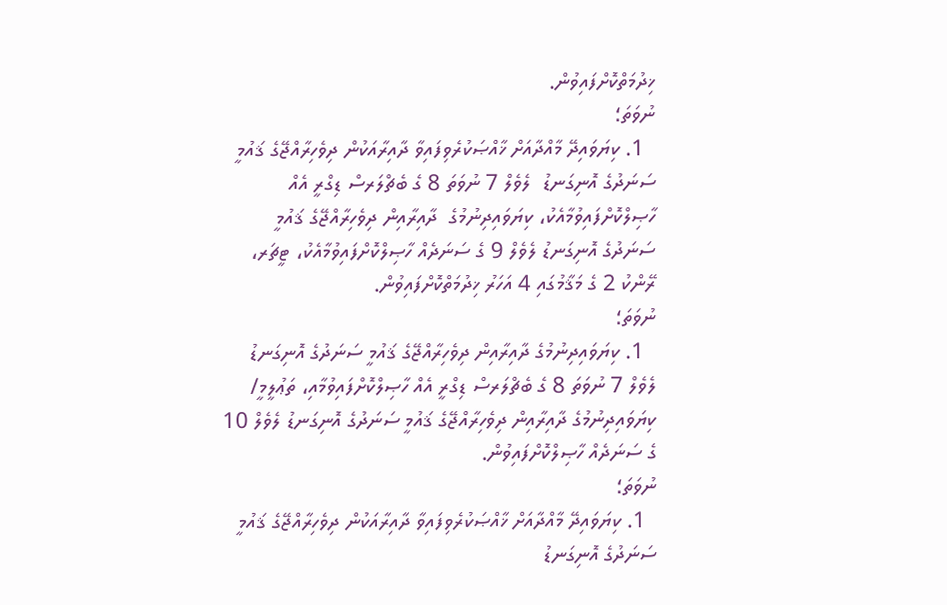ޚިދުމަތްކޮށްފައިވުން.
ނުވަތަ؛
  1. ކިޔަވައިދޭ މާއްދާއަށް ޚާއްޞަކުރެވިފައިވާ ދާއިރާއަކުން ދިވެހިރާއްޖޭގެ ޤައުމީ ސަނަދުގެ އޮނިގަނޑު  ލެވެލް 7 ނުވަތަ 8 ގެ ބެޗްލަރސް ޑިގްރީ އެއް ހާޞިލްކޮށްފައިވުމާއެކު، ކިޔަވައިދިނުމުގެ  ދާއިރާއިން ދިވެހިރާއްޖޭގެ ޤައުމީ ސަނަދުގެ އޮނިގަނޑު ލެވެލް 9 ގެ ސަނަދެއް ހާޞިލްކޮށްފައިވުމާއެކު، ޓީޗަރ، ރޭންކު 2 ގެ މަޤާމުގައި 4 އަހަރު ޚިދުމަތްކޮށްފައިވުން.
ނުވަތަ؛
  1. ކިޔަވައިދިނުމުގެ ދާއިރާއިން ދިވެހިރާއްޖޭގެ ޤައުމީ ސަނަދުގެ އޮނިގަނޑު  ލެވެލް 7 ނުވަތަ 8 ގެ ބެޗްލަރސް ޑިގްރީ އެއް ހާޞިލްކޮށްފައިވުމާއި، ތަޢުލީމީ/ ކިޔަވައިދިނުމުގެ ދާއިރާއިން ދިވެހިރާއްޖޭގެ ޤައުމީ ސަނަދުގެ އޮނިގަނޑު ލެވެލް 10 ގެ ސަނަދެއް ހާޞިލްކޮށްފައިވުން.
ނުވަތަ؛
  1. ކިޔަވައިދޭ މާއްދާއަށް ޚާއްޞަކުރެވިފައިވާ ދާއިރާއަކުން ދިވެހިރާއްޖޭގެ ޤައުމީ ސަނަދުގެ އޮނިގަނޑު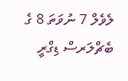ލެވެލް 7 ނުވަތަ 8 ގެ ބެޗްލަރސް ޑިގްރީ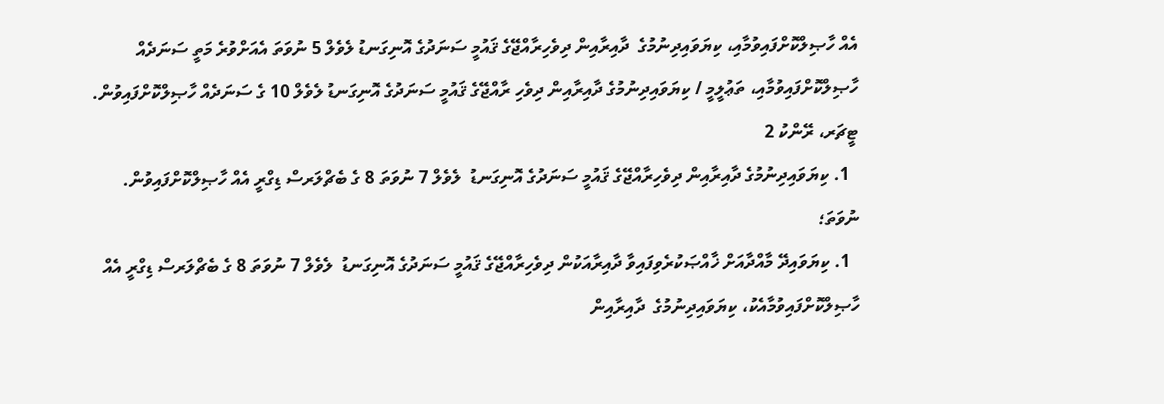އެއް ހާޞިލްކޮށްފައިވުމާއި، ކިޔަވައިދިނުމުގެ  ދާއިރާއިން ދިވެހިރާއްޖޭގެ ޤައުމީ ސަނަދުގެ އޮނިގަނޑު ލެވެލް 5 ނުވަތަ އެއަށްވުރެ މަތީ ސަނަދެއް ހާޞިލްކޮށްފައިވުމާއި، ތަޢުލީމީ / ކިޔަވައިދިނުމުގެ ދާއިރާއިން ދިވެހި ރާއްޖޭގެ ޤައުމީ ސަނަދުގެ އޮނިގަނޑު ލެވެލް 10 ގެ ސަނަދެއް ހާޞިލްކޮށްފައިވުން.
ޓީޗަރ، ރޭންކު 2
  1. ކިޔަވައިދިނުމުގެ ދާއިރާއިން ދިވެހިރާއްޖޭގެ ޤައުމީ ސަނަދުގެ އޮނިގަނޑު  ލެވެލް 7 ނުވަތަ 8 ގެ ބެޗްލަރސް ޑިގްރީ އެއް ހާޞިލްކޮށްފައިވުން.
ނުވަތަ؛
  1. ކިޔަވައިދޭ މާއްދާއަށް ޚާއްޞަކުރެވިފައިވާ ދާއިރާއަކުން ދިވެހިރާއްޖޭގެ ޤައުމީ ސަނަދުގެ އޮނިގަނޑު  ލެވެލް 7 ނުވަތަ 8 ގެ ބެޗްލަރސް ޑިގްރީ އެއް ހާޞިލްކޮށްފައިވުމާއެކު، ކިޔަވައިދިނުމުގެ  ދާއިރާއިން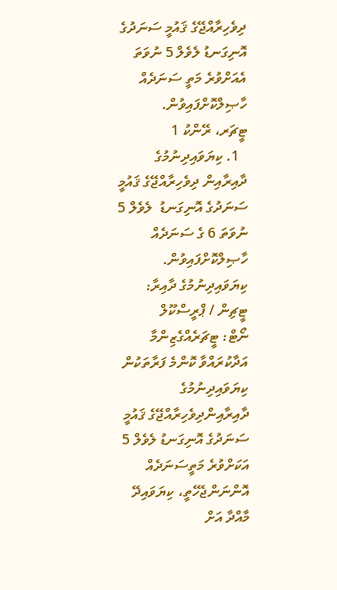ދިވެހިރާއްޖޭގެ ޤައުމީ ސަނަދުގެ އޮނިގަނޑު ލެވެލް 5 ނުވަތަ އެއަށްވުރެ މަތީ ސަނަދެއް ހާޞިލްކޮށްފައިވުން.
ޓީޗަރ، ރޭންކު 1
  1. ކިޔަވައިދިނުމުގެ ދާއިރާއިން ދިވެހިރާއްޖޭގެ ޤައުމީ ސަނަދުގެ އޮނިގަނޑު  ލެވެލް 5 ނުވަތަ 6 ގެ ސަނަދެއް ހާޞިލްކޮށްފައިވުން.
ކިޔަވައިދިނުމުގެ ދާއިރާ:
ޓީޗިން / ޕްރީސްކޫލް
ނޯޓް: ޓީޗަރެއްގެޒިންމާ އަދާކުރައްވާ ކޮންމެ ފަރާތަކުން ކިޔަވައިދިނުމުގެ ދާއިރާއިންދިވެހިރާއްޖޭގެ ޤައުމީ ސަނަދުގެ އޮނިގަނޑު ލެވެލް 5 އަކަށްވުރެ މަތީސަނަދެއް އޮންނަންޖެހޭތީ، ކިޔަވައިދޭ މާއްދާ އަށް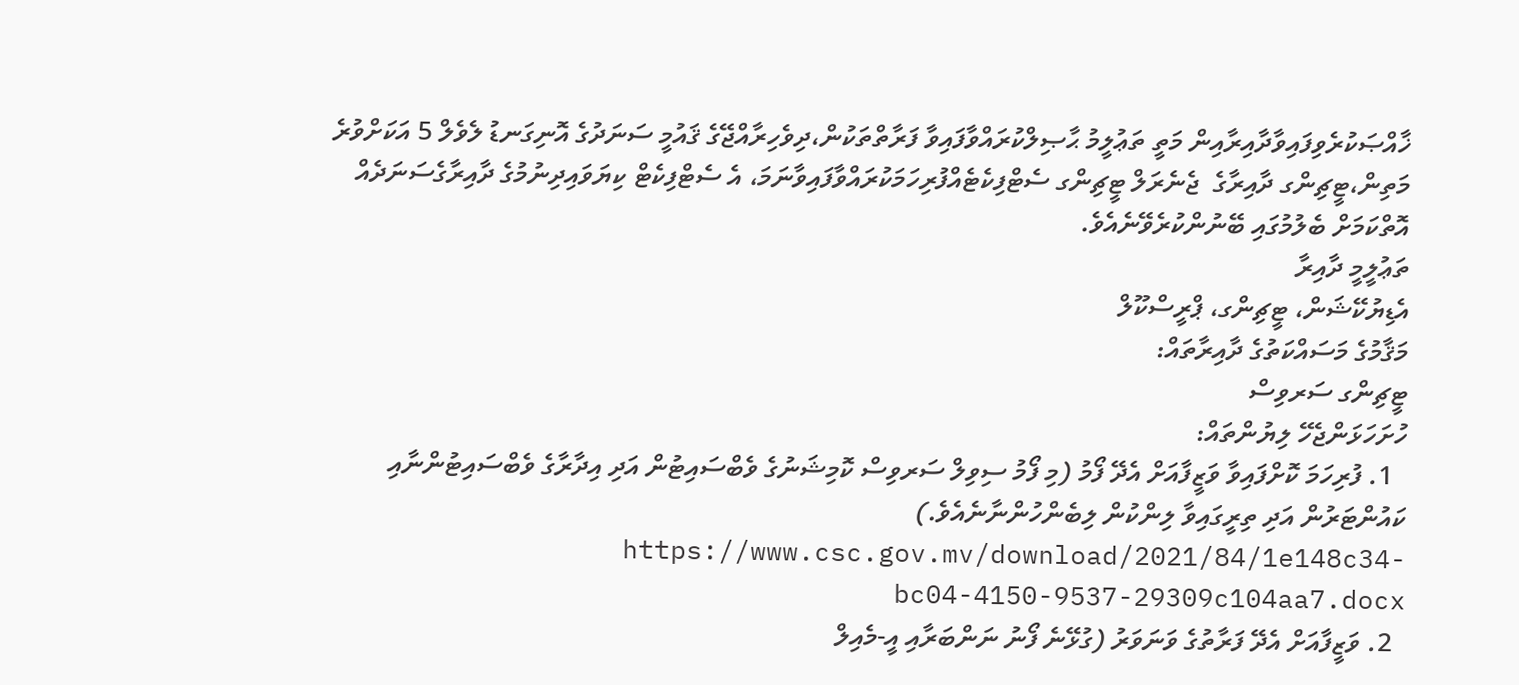ޚާއްޞަކުރެވިފައިވާދާއިރާއިން މަތީ ތަޢުލީމު ޙާޞިލްކުރައްވާފައިވާ ފަރާތްތަކުން،ދިވެހިރާއްޖޭގެ ޤައުމީ ސަނަދުގެ އޮނިގަނޑު ލެވެލް 5 އަކަށްވުރެ މަތިން،ޓީޗިންގ ދާއިރާގެ  ޖެނެރަލް ޓީޗިންގ ސެޓްފިކެޓެއްފުރިހަމަކުރައްވާފައިވާނަމަ، އެ ސެޓްފިކެޓް ކިޔަވައިދިނުމުގެ ދާއިރާގެސަނަދެއް އޮތްކަމަށް ބެލުމުގައި ބޭނުންކުރެވޭނެއެވެ.
ތަޢުލީމީ ދާއިރާ
އެޑިޔުކޭޝަން، ޓީޗިންގ، ޕްރީސްކޫލް
މަޤާމުގެ މަސައްކަތުގެ ދާއިރާތައް:
ޓީޗިންގ ސަރވިސް
ހުށަހަޅަންޖެހޭ ލިޔުންތައް:
  1. ފުރިހަމަ ކޮށްފައިވާ ވަޒީފާއަށް އެދޭ ފޯމު (މި ފޯމު ސިވިލް ސަރވިސް ކޮމިޝަނުގެ ވެބްސައިޓުން އަދި އިދާރާގެ ވެބްސައިޓުންނާއި ކައުންޓަރުން އަދި ތިރީގައިވާ ލިންކުން ލިބެންހުންނާނެއެވެ.)  https://www.csc.gov.mv/download/2021/84/1e148c34-bc04-4150-9537-29309c104aa7.docx
  2. ވަޒީފާއަށް އެދޭ ފަރާތުގެ ވަނަވަރު (ގުޅޭނެ ފޯނު ނަންބަރާއި އީ-މެއިލް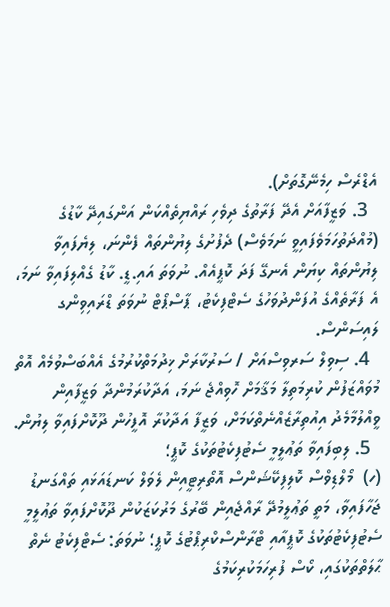އެޑްރެސް ހިމެނޭގޮތަށް).
  3. ވަޒީފާއަށް އެދޭ ފަރާތުގެ ދިވެހި ރައްޔިތެއްކަން އަންގައިދޭ ކާޑުގެ (މުއްދަތުހަމަވެފައިވީ ނަމަވެސް) ދެފުށުގެ ލިޔުންތައް ފެންނަ، ލިޔެފައިވާ ލިޔުންތައް ކިޔަން އެނގޭ ފަދަ ކޮޕީއެއް. ނުވަތަ އައި.ޑީ. ކާޑު ގެއްލިފައިވާ ނަމަ، އެ ފަރާތެއްގެ އުފަންދުވަހުގެ ސެޓްފިކެޓު، ޕާސްޕޯޓް ނުވަތަ ޑްރައިވިންގ ލައިސަންސް.
  4. ސިވިލް ސަރވިސްއަށް / ސަރުކާރަށް ޚިދުމަތްކުރުމުގެ އެއްބަސްވުމެއް އޮތް މުވައްޒަފުން ކުރިމަތިލާ މަޤާމަށް ހޮވިއްޖެ ނަމަ، އަދާކުރަމުންދާ ވަޒީފާއިން ވީއްލުމާމެދު އިއުތިރާޒެއްނެތްކަމަށް، ވަޒީފާ އަދާކުރާ އޮފީހުން ދޫކޮށްފައިވާ ލިޔުން.
  5. ލިބިފައިވާ ތަޢުލީމީ ސެޓުފިކެޓުތަކުގެ ކޮޕީ؛
(ހ)  މޯލްޑިވްސް ކޮލިފިކޭޝަންސް އޮތޯރިޓީއިން ލެވަލް ކަނޑައަޅައި ތައްގަނޑު ޖަހާފައިވާ، މަތީ ތަޢުލީމުދޭ ރާއްޖެއިން ބޭރުގެ މަރުކަޒަކުން ދޫކޮށްފައިވާ ތަޢުލީމީ ސެޓުފިކެޓުތަކުގެ ކޮޕީއާއި ޓްރާންސްކްރިޕްޓުގެ ކޮޕީ؛ ނުވަތަ: ސެޓްފިކެޓު ނެތް ޙާލަތްތަކުގައި، ކޯސް ފުރިހަމަކުރިކަމުގެ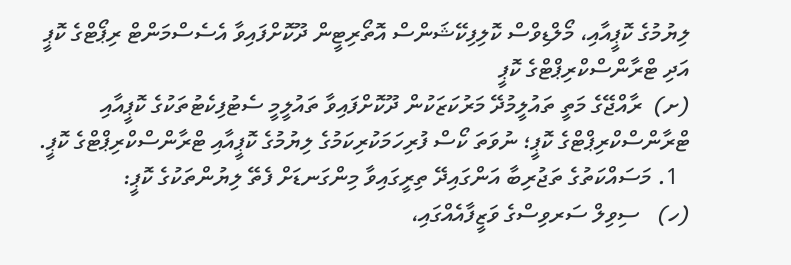ލިޔުމުގެ ކޮޕީއާއި، މޯލްޑިވްސް ކޮލިފިކޭޝަންސް އޮތޯރިޓީން ދޫކޮށްފައިވާ އެސެސްމަންޓް ރިޕޯޓްގެ ކޮޕީ އަދި ޓްރާންސްކްރިޕްޓްގެ ކޮޕީ
(ށ)  ރާއްޖޭގެ މަތީ ތައުލީމުދޭ މަރުކަޒަކުން ދޫކޮށްފައިވާ ތައުލީމީ ސެޓުފިކެޓުތަކުގެ ކޮޕީއާއި ޓްރާންސްކްރިޕްޓްގެ ކޮޕީ؛ ނުވަތަ ކޯސް ފުރިހަމަކުރިކަމުގެ ލިޔުމުގެ ކޮޕީއާއި ޓްރާންސްކްރިޕްޓްގެ ކޮޕީ.
  1. މަސައްކަތުގެ ތަޖުރިބާ އަންގައިދޭ ތިރީގައިވާ މިންގަނޑަށް ފެތޭ ލިޔުންތަކުގެ ކޮޕީ:
(ހ)   ސިވިލް ސަރވިސްގެ ވަޒީފާއެއްގައި،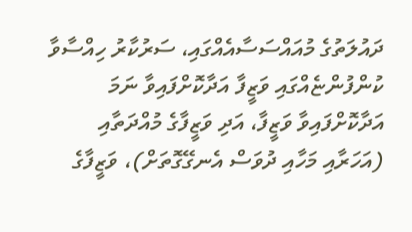ދައުލަތުގެ މުއައްސަސާއެއްގައި، ސަރުކާރު ހިއްސާވާ ކުންފުންޏެއްގައި ވަޒީފާ އަދާކޮށްފައިވާ ނަމަ އަދާކޮށްފައިވާ ވަޒީފާ، އަދި ވަޒީފާގެ މުއްދަތާއި (އަހަރާއި މަހާއި ދުވަސް އެނގޭގޮތަށް)، ވަޒީފާގެ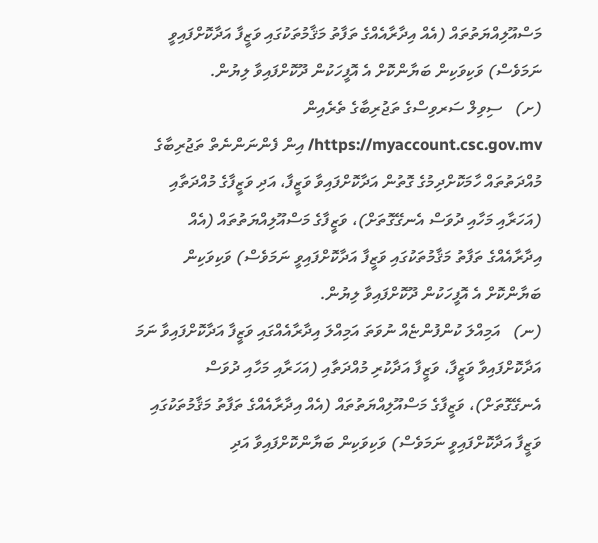މަސްއޫލިއްޔަތުތައް (އެއް އިދާރާއެއްގެ ތަފާތު މަޤާމުތަކުގައި ވަޒީފާ އަދާކޮށްފައިވީ ނަމަވެސް) ވަކިވަކިން ބަޔާންކޮށް އެ އޮފީހަކުން ދޫކޮށްފައިވާ ލިޔުން.
(ށ)   ސިވިލް ސަރވިސްގެ ތަޖުރިބާގެ ތެރެއިން https://myaccount.csc.gov.mv/ އިން ފެންނަންނެތް ތަޖުރިބާގެ މުއްދަތުތައް ހާމަކޮށްދިމުގެ ގޮތުން އަދާކޮށްފައިވާ ވަޒީފާ، އަދި ވަޒީފާގެ މުއްދަތާއި (އަހަރާއި މަހާއި ދުވަސް އެނގޭގޮތަށް)، ވަޒީފާގެ މަސްއޫލިއްޔަތުތައް (އެއް އިދާރާއެއްގެ ތަފާތު މަޤާމުތަކުގައި ވަޒީފާ އަދާކޮށްފައިވީ ނަމަވެސް) ވަކިވަކިން ބަޔާންކޮށް އެ އޮފީހަކުން ދޫކޮށްފައިވާ ލިޔުން.
(ނ)   އަމިއްލަ ކުންފުންޏެއް ނުވަތަ އަމިއްލަ އިދާރާއެއްގައި ވަޒީފާ އަދާކޮށްފައިވާ ނަމަ އަދާކޮށްފައިވާ ވަޒީފާ، ވަޒީފާ އަދާކުރި މުއްދަތާއި (އަހަރާއި މަހާއި ދުވަސް އެނގޭގޮތަށް)، ވަޒީފާގެ މަސްއޫލިއްޔަތުތައް (އެއް އިދާރާއެއްގެ ތަފާތު މަޤާމުތަކުގައި ވަޒީފާ އަދާކޮށްފައިވީ ނަމަވެސް) ވަކިވަކިން ބަޔާންކޮށްފައިވާ އަދި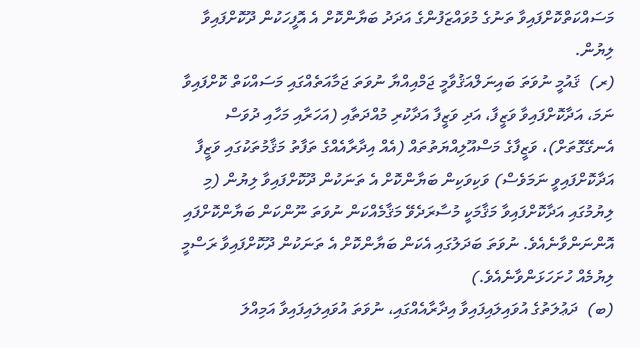މަސައްކަތްކޮށްފައިވާ ތަނުގެ މުވައްޒަފުންގެ އަދަދު ބަޔާންކޮށް އެ އޮފީހަކުން ދޫކޮށްފައިވާ ލިޔުން.
(ރ)  ޤައުމީ ނުވަތަ ބައިނަލްއަޤުވާމީ ޖަމްއިއްޔާ ނުވަތަ ޖަމާއަތެއްގައި މަސައްކަތް ކޮށްފައިވާ ނަމަ، އަދާކޮށްފައިވާ ވަޒީފާ، އަދި ވަޒީފާ އަދާކުރި މުއްދަތާއި (އަހަރާއި މަހާއި ދުވަސް އެނގޭގޮތަށް)، ވަޒީފާގެ މަސްއޫލިއްޔަތުތައް (އެއް އިދާރާއެއްގެ ތަފާތު މަޤާމުތަކުގައި ވަޒީފާ އަދާކޮށްފައިވީ ނަމަވެސް) ވަކިވަކިން ބަޔާންކޮށް އެ ތަނަކުން ދޫކޮށްފައިވާ ލިޔުން (މި ލިޔުމުގައި އަދާކޮށްފައިވާ މަޤާމަކީ މުސާރަދެވޭ މަޤާމެއްކަން ނުވަތަ ނޫންކަން ބަޔާންކޮށްފައި އޮންނަންވާނެއެވެ. ނުވަތަ ބަދަލުގައި އެކަން ބަޔާންކޮށް އެ ތަނަކުން ދޫކޮށްފައިވާ ރަސްމީ ލިޔުމެއް ހުށަހަޅަންވާނެއެވެ.)
(ބ)  ދަޢުލަތުގެ އުވައިލައިފައިވާ އިދާރާއެއްގައި، ނުވަތަ އުވައިލައިފައިވާ އަމިއްލަ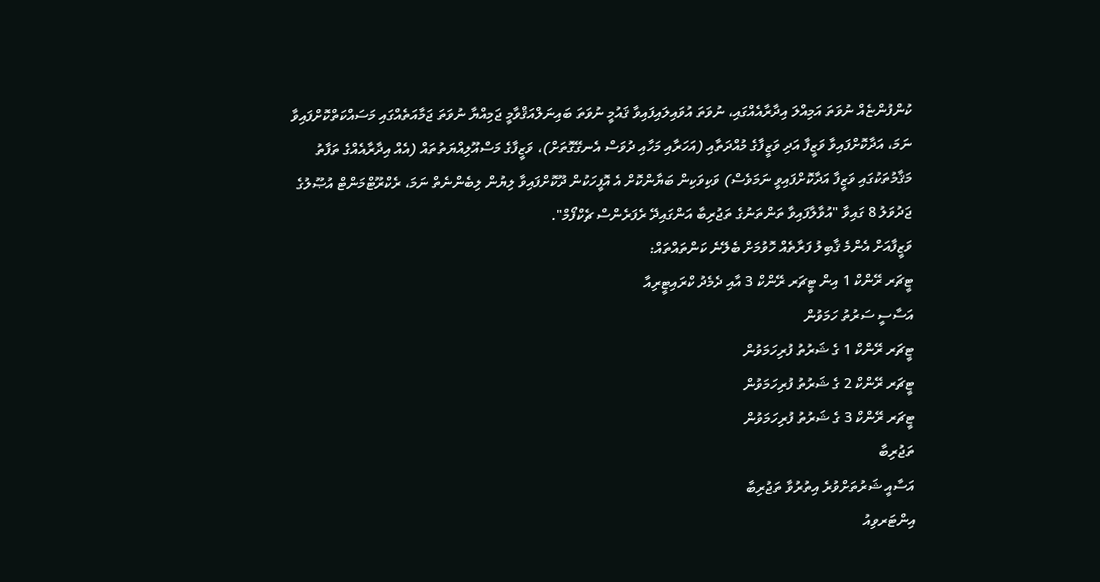ކުންފުންޏެއް ނުވަތަ އަމިއްލަ އިދާރާއެއްގައި، ނުވަތަ އުވައިލައިފައިވާ ޤައުމީ ނުވަތަ ބައިނަލްއަޤްވާމީ ޖަމިއްޔާ ނުވަތަ ޖަމާއަތެއްގައި މަސައްކަތްކޮށްފައިވާ ނަމަ، އަދާކޮށްފައިވާ ވަޒީފާ އަދި ވަޒީފާގެ މުއްދަތާއި (އަހަރާއި މަހާއި ދުވަސް އެނގޭގޮތަށް)، ވަޒީފާގެ މަސްއޫލިއްޔަތުތައް (އެއް އިދާރާއެއްގެ ތަފާތު މަޤާމުތަކުގައި ވަޒީފާ އަދާކޮށްފައިވީ ނަމަވެސް) ވަކިވަކިން ބަޔާންކޮށް އެ އޮފީހަކުން ދޫކޮށްފައިވާ ލިޔުން ލިބެންނެތް ނަމަ، ރެކްރޫޓްމަންޓް އުޞޫލުގެ ޖަދުވަލު 8 ގައިވާ "އުވާލާފައިވާ ތަންތަނުގެ ތަޖުރިބާ އަންގައިދޭ ރެފަރެންސް ޗެކްފޯމް".
ވަޒީފާއަށް އެންމެ ޤާބިލު ފަރާތެއް ހޮވުމަށް ބެލޭނެ ކަންތައްތައް:
ޓީޗަރ ރޭންކް 1 އިން ޓީޗަރ ރޭންކް 3 އާއި ދެމެދު ކްރައިޓީރިއާ
އަސާސީ ސަރުތު ހަމަވުން
ޓީޗަރ ރޭންކް 1 ގެ ޝަރުތު ފުރިހަމަވުން
ޓީޗަރ ރޭންކް 2 ގެ ޝަރުތު ފުރިހަމަވުން
ޓީޗަރ ރޭންކް 3 ގެ ޝަރުތު ފުރިހަމަވުން
ތަޖުރިބާ
އަސާއީ ޝަރުތަށްވުރެ އިތުރުވާ ތަޖުރިބާ
އިންޓަރވިއު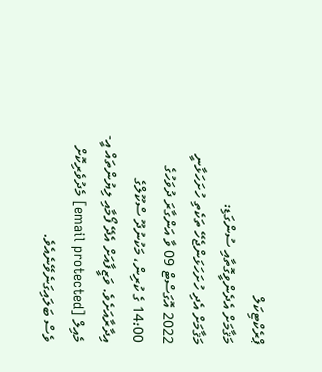ޕްރެކްޓިކަލް
މަޤާމަށް އެދެންވީގޮތާއި ސުންގަޑި:
މަޤާމަށް އެދި ހުށަހަޅަންޖެހޭ ތަކެތި ހުށަހަޅާނީ 2022 އޮގަސްޓް 09 ވާ އަންގާރަ ދުވަހުގެ 14:00 ގެ ކުރިން، މަކުނުދޫ ސްކޫލްގެ އިދާރާއަށެވެ. ވަޒީފާއަށް އެދޭ ފޯމާއި ލިޔުންތައް އީ-މެއިލް [email protected] މެދުވެރިކޮށް ވެސް ބަލައިގަނެވޭނެއެވެ.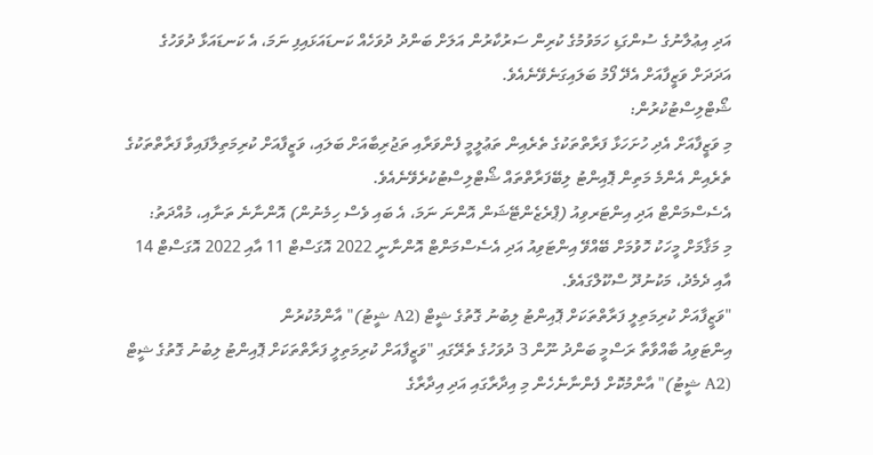އަދި އިޢުލާނުގެ ސުންގަޑި ހަމަވުމުގެ ކުރިން ސަރުކާރުން އަލަށް ބަންދު ދުވަހެއް ކަނޑައަޅައިފި ނަމަ، އެ ކަނޑައަޅާ ދުވަހުގެ އަދަދަށް ވަޒީފާއަށް އެދޭ ފޯމު ބަލައިގަނެވޭނެއެވެ.
ޝޯޓްލިސްޓުކުރުން:
މި ވަޒީފާއަށް އެދި ހުށަހަޅާ ފަރާތްތަކުގެ ތެރެއިން ތަޢުލީމީ ފެންވަރާއި ތަޖުރިބާއަށް ބަލައި، ވަޒީފާއަށް ކުރިމަތިލާފައިވާ ފަރާތްތަކުގެ ތެރެއިން އެންމެ މަތިން ޕޮއިންޓު ލިބޭފަރާތްތައް ޝޯޓްލިސްޓުކުރެވޭނެއެވެ.
އެސެސްމަންޓް އަދި އިންޓަރވިއު (ޕްރެޒެންޓޭޝަން އޮންނަ ނަމަ، އެ ބައި ވެސް ހިމެނުން) އޮންނާނެ ތަނާއި، މުއްދަތު:
މި މަޤާމަށް މީހަކު ހޮވުމަށް ބޭއްވޭ އިންޓަވިއު އަދި އެސެސްމަންޓް އޮންނާނީ 2022 އޮގަސްޓް 11 އާއި 2022 އޮގަސްޓް 14 އާއި ދެމެދު، މަކުނުދޫ ސްކޫލްގައެވެ.
"ވަޒީފާއަށް ކުރިމަތިލީ ފަރާތްތަކަށް ޕޮއިންޓު ލިބުނު ގޮތުގެ ޝީޓް (A2 ޝީޓު)" އާންމުކުރުން
އިންޓަވިއު ބާއްވާތާ ރަސްމީ ބަންދު ނޫން 3 ދުވަހުގެ ތެރޭގައި "ވަޒީފާއަށް ކުރިމަތިލީ ފަރާތްތަކަށް ޕޮއިންޓު ލިބުނު ގޮތުގެ ޝީޓް (A2 ޝީޓު)" އާންމުކޮށް ފެންނާނެހެން މި އިދާރާގައި އަދި އިދާރާގެ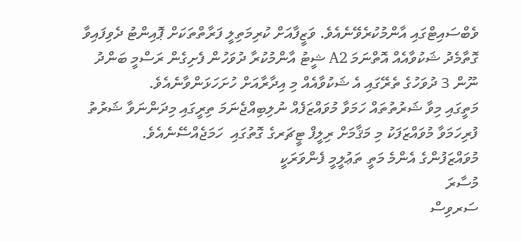ވެބްސައިޓްގައި އާންމުކުރެވޭނެއެވެ. ވަޒީފާއަށް ކުރިމަތިލީ ފަރާތްތަކަށް ޕޮއިންޓު ދެވިފައިވާ ގޮތާމެދު ޝަކުވާއެއް އޮތްނަމަ A2 ޝީޓު އާންމުކުރާ ދުވަހުން ފެށިގެން ރަސްމީ ބަންދު ނޫން 3 ދުވަހުގެ ތެރޭގައި އެ ޝަކުވާއެއް މި އިދާރާއަށް ހުށަހަޅަންވާނެއެވެ.
މަތީގައި މިވާ ޝަރުތުތައް ހަމަވާ މުވައްޒަފެއް ނުލިބިއްޖެނަމަ ތިރީގައި މިދަންނަވާ ޝަރުތު ފުރިހަމަވާ މުވައްޒަފަކު މި މަޤާމަށް ރިލީފް ޓީޗަރގެ ގޮތުގައި  ހަމަޖެއްސޭނެއެވެ.
މުވައްޒަފުންގެ އެންމެ މަތީ ތަޢުލީމީ ފެންވަރަކީ
މުސާރަ
ސަރވިސް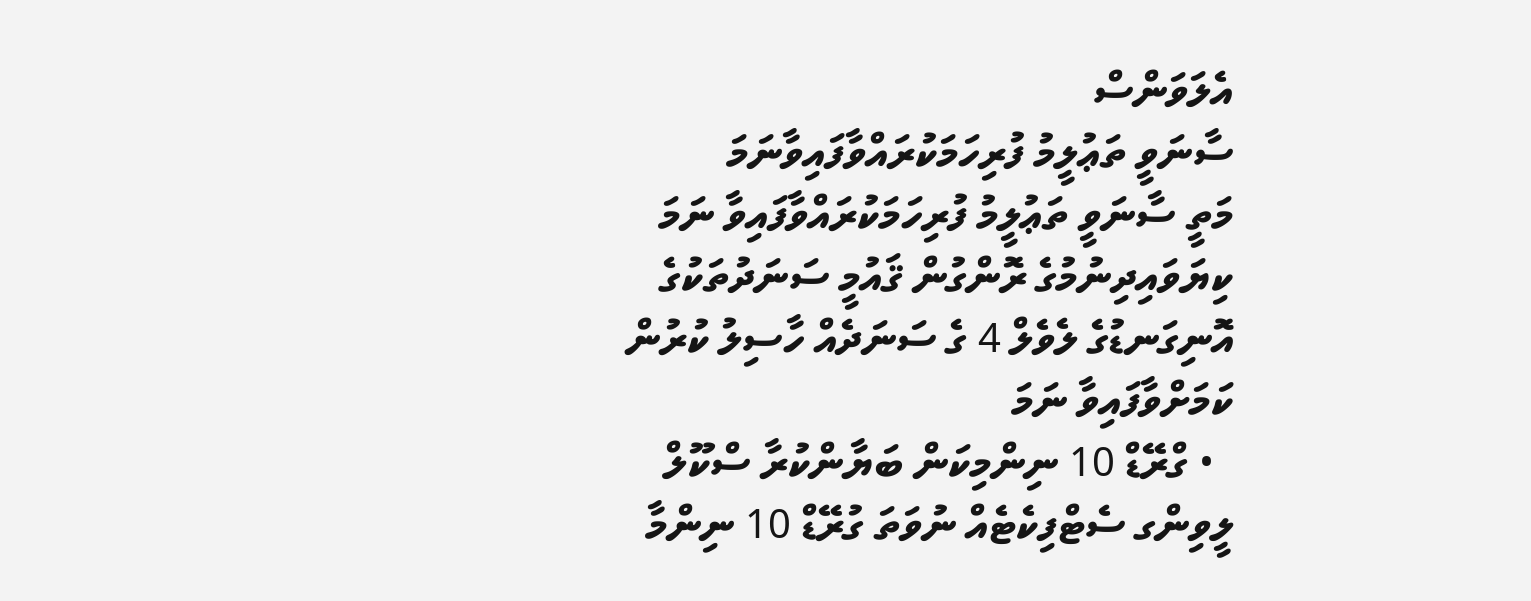އެލަވަންސް
ސާނަވީ ތަޢުލީމު ފުރިހަމަކުރައްވާފައިވާނަމަ
މަތީ ސާނަވީ ތަޢުލީމު ފުރިހަމަކުރައްވާފައިވާ ނަމަ
ކިޔަވައިދިނުމުގެ ރޮންގުން ޤައުމީ ސަނަދުތަކުގެ އޮނިގަނޑުގެ ލެވެލް 4 ގެ ސަނަދެއް ހާސިލު ކުރުން ކަމަށްވާފައިވާ ނަމަ
  • ގްރޭޑް 10 ނިންމިކަން ބަޔާންކުރާ ސްކޫލް ލީވިންގ ސެޓްފިކެޓެއް ނުވަތަ ގުރޭޑް 10 ނިންމާ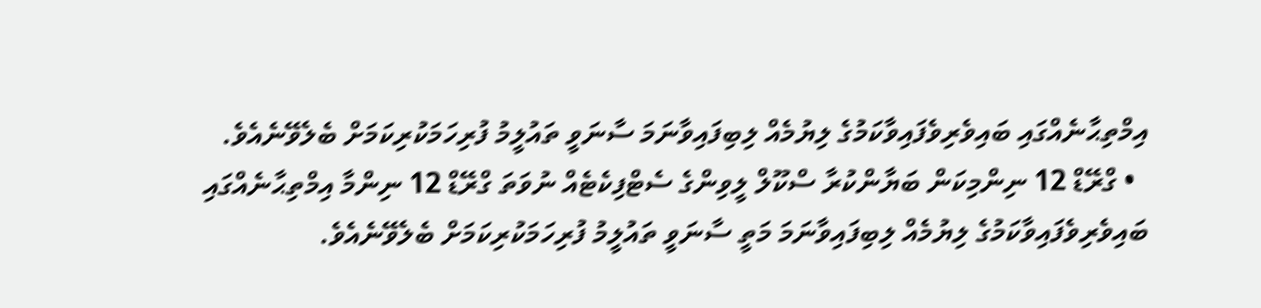އިމްތިޙާނެއްގައި ބައިވެރިވެފައިވާކަމުގެ ލިޔުމެއް ލިބިފައިވާނަމަ ސާނަވީ ތައުލީމު ފުރިހަމަކުރިކަމަށް ބެލެވޭނެއެވެ.
  • ގްރޭޑް 12 ނިންމިކަން ބަޔާންކުރާ ސްކޫލް ލީވިންގެ ސެޓްފިކެޓެއް ނުވަތަ ގްރޭޑް 12 ނިންމާ އިމްތިޙާނެއްގައި ބައިވެރިވެފައިވާކަމުގެ ލިޔުމެއް ލިބިފައިވާނަމަ މަތީ ސާނަވީ ތައުލީމު ފުރިހަމަކުރިކަމަށް ބެލެވޭނެއެވެ.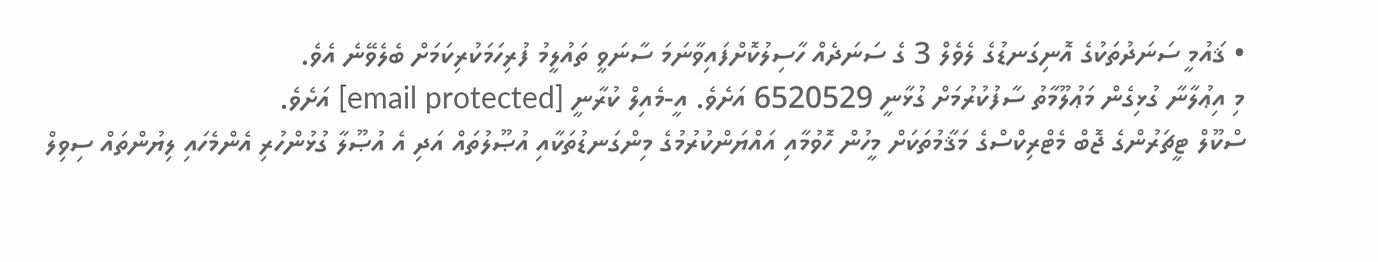• ޤައުމީ ސަނަދުތަކުގެ އޮނިގަނޑުގެ ލެވެލް 3 ގެ ސަނަދެއް ހާސިލުކޮށްފައިވާނަމަ ސާނަވީ ތައުލީމު ފުރިހަމަކުރިކަމަށް ބެލެވޭނެ އެވެ.
މި އިޢުލާނާ ގުޅިގެން މަޢުލޫމާތު ސާފުކުރުމަށް ގުޅާނީ 6520529 އަށެވެ. އީ-މެއިލް ކުރާނީ [email protected] އަށެވެ.
ސްކޫލް ޓީޗަރުންގެ ޖޮބް މެޓްރިކްސްގެ މަޤާމުތަކަށް މީހުން ހޮވުމާއި އައްޔަންކުރުމުގެ މިންގަނޑުތަކާއި އުޞޫލުތައް އަދި އެ އުޞޫލާ ގުޅުންހުރި އެންމެހައި ލިޔުންތައް ސިވިލް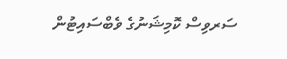ސަރވިސް ކޮމިޝަނުގެ ވެބްސައިޓުން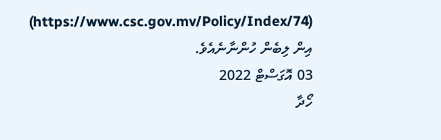(https://www.csc.gov.mv/Policy/Index/74) އިން ލިބެން ހުންނާނެއެވެ.
03 އޮގަސްޓް 2022
ހޯދާ